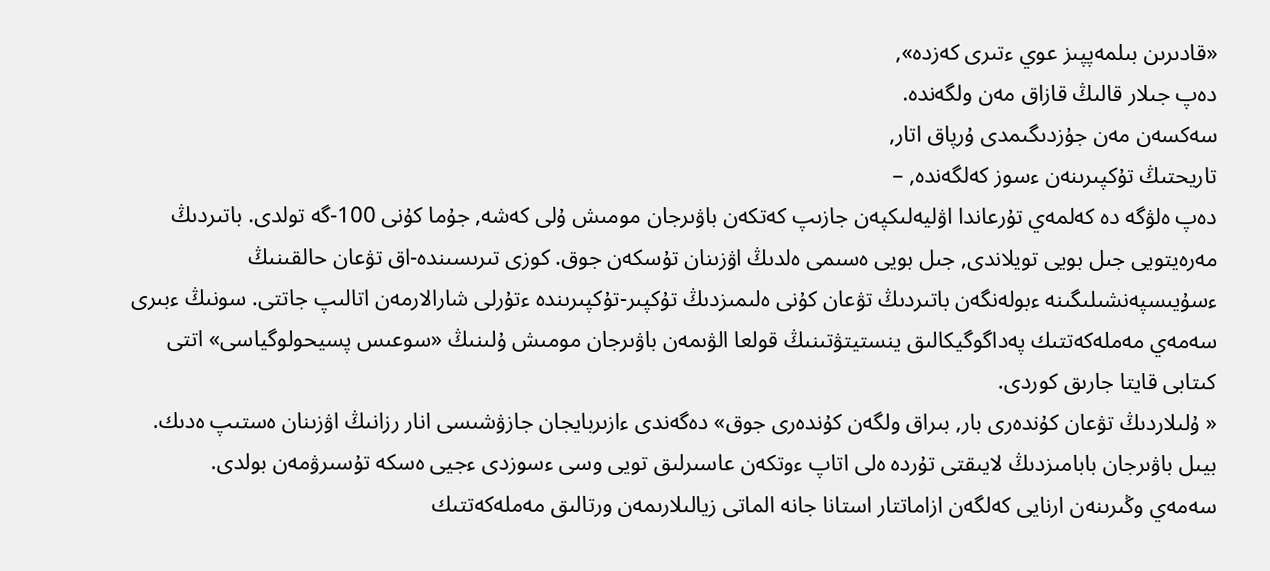«قادىرىن بىلمەپپىز عوي ءتىرى كەزدە»,
دەپ جىلار قالىڭ قازاق مەن ولگەندە.
سەكسەن مەن جۇزدىگىمدى ۇرپاق اتار,
تاريحتىڭ تۇكپىرىنەن ءسوز كەلگەندە, –
دەپ ەلۋگە دە كەلمەي تۇرعاندا اۋليەلىكپەن جازىپ كەتكەن باۋىرجان مومىش ۇلى كەشە, جۇما كۇنى 100-گە تولدى. باتىردىڭ مەرەيتويى جىل بويى تويلاندى, جىل بويى ەسىمى ەلدىڭ اۋزىنان تۇسكەن جوق. كوزى تىرىسىندە-اق تۋعان حالقىنىڭ ءسۇيىسپەنشىلىگىنە ءبولەنگەن باتىردىڭ تۋعان كۇنى ەلىمىزدىڭ تۇكپىر-تۇكپىرىندە ءتۇرلى شارالارمەن اتالىپ جاتتى. سونىڭ ءبىرى سەمەي مەملەكەتتىك پەداگوگيكالىق ينستيتۋتىنىڭ قولعا الۋىمەن باۋىرجان مومىش ۇلىنىڭ «سوعىس پسيحولوگياسى» اتتى كىتابى قايتا جارىق كوردى.
« ۇلىلاردىڭ تۋعان كۇندەرى بار, بىراق ولگەن كۇندەرى جوق» دەگەندى ءازىربايجان جازۋشىسى انار رزانىڭ اۋزىنان ەستىپ ەدىك. بيىل باۋىرجان بابامىزدىڭ لايىقتى تۇردە ەلى اتاپ ءوتكەن عاسىرلىق تويى وسى ءسوزدى ءجيى ەسكە تۇسىرۋمەن بولدى.
سەمەي وڭىرىنەن ارنايى كەلگەن ازاماتتار استانا جانە الماتى زيالىلارىمەن ورتالىق مەملەكەتتىك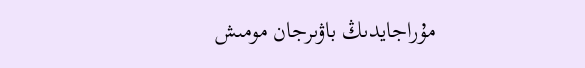مۇراجايدىڭ باۋىرجان مومىش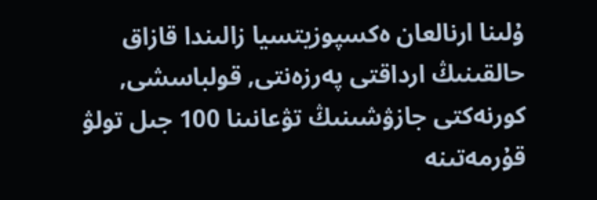ۇلىنا ارنالعان ەكسپوزيتسيا زالىندا قازاق حالقىنىڭ ارداقتى پەرزەنتى, قولباسشى, كورنەكتى جازۋشىنىڭ تۋعانىنا 100 جىل تولۋ قۇرمەتىنە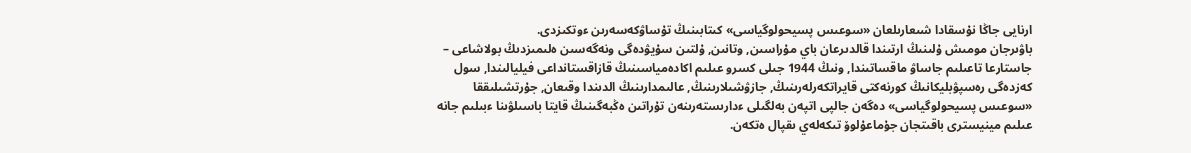ارنايى جاڭا نۇسقادا شىعارىلعان «سوعىس پسيحولوگياسى» كىتابىنىڭ تۇساۋكەسەرىن ءوتكىزدى.
باۋىرجان مومىش ۇلىنىڭ ارتىندا قالدىرعان باي مۇراسىن, وتانىن, ۇلتىن سۇيۋدەگى ونەگەسىن ەلىمىزدىڭ بولاشاعى – جاستارعا تاعىلىم جاساۋ ماقساتىندا, ونىڭ 1944 جىلى كسرو عىلىم اكادەمياسىنىڭ قازاقستانداعى فيليالىندا, سول كەزدەگى رەسپۋبليكانىڭ كورنەكتى قايراتكەرلەرىنىڭ, جازۋشىلارىنىڭ, عالىمدارىنىڭ الدىندا وقىعان, جۇرتشىلىققا «سوعىس پسيحولوگياسى» دەگەن جالپى اتپەن بەلگىلى ءدارىستەرىنەن تۇراتىن ەڭبەگىنىڭ قايتا باسىلۋىنا ءبىلىم جانە عىلىم مينيسترى باقىتجان جۇماعۇلوۆ تىكەلەي ىقپال ەتكەن.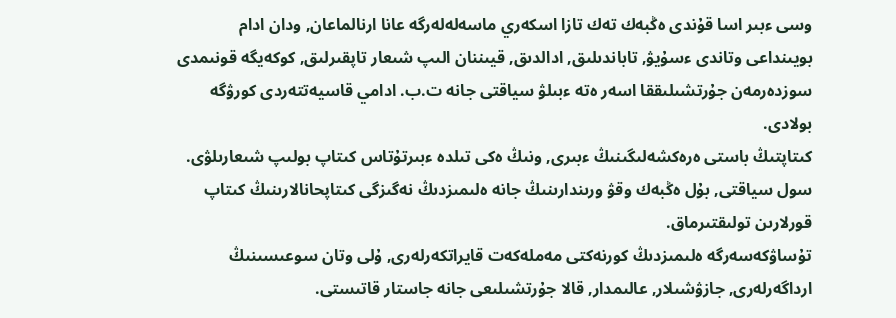وسى ءبىر اسا قۇندى ەڭبەك تەك تازا اسكەري ماسەلەلەرگە عانا ارنالماعان, ودان ادام بويىنداعى وتاندى ءسۇيۋ, تاباندىلىق, ادالدىق, قيىننان الىپ شىعار تاپقىرلىق, كوكەيگە قونىمدى سوزدەرمەن جۇرتشىلىققا اسەر ەتە ءبىلۋ سياقتى جانە ت.ب. ادامي قاسيەتتەردى كورۋگە بولادى.
كىتاپتىڭ باستى ەرەكشەلىگىنىڭ ءبىرى, ونىڭ ەكى تىلدە ءبىرتۇتاس كىتاپ بولىپ شىعارىلۋى. سول سياقتى, بۇل ەڭبەك وقۋ ورىندارىنىڭ جانە ەلىمىزدىڭ نەگىزگى كىتاپحانالارىنىڭ كىتاپ قورلارىن تولىقتىرماق.
تۇساۋكەسەرگە ەلىمىزدىڭ كورنەكتى مەملەكەت قايراتكەرلەرى, ۇلى وتان سوعىسىنىڭ ارداگەرلەرى, جازۋشىلار, عالىمدار, قالا جۇرتشىلىعى جانە جاستار قاتىستى.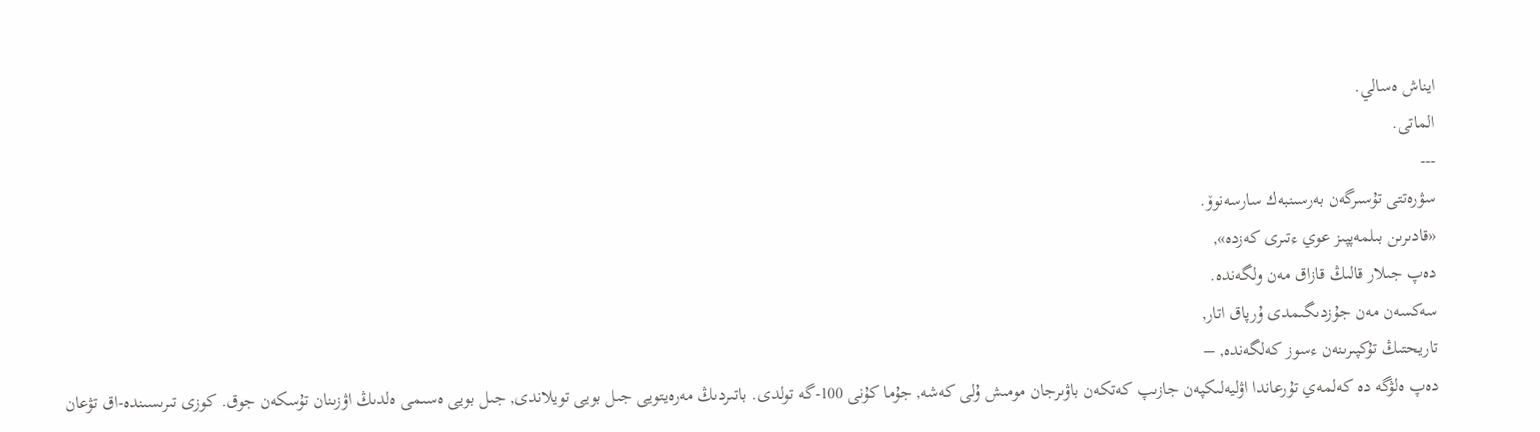ايناش ەسالي.
الماتى.
---
سۋرەتتى تۇسىرگەن بەرسىنبەك سارسەنوۆ.
«قادىرىن بىلمەپپىز عوي ءتىرى كەزدە»,
دەپ جىلار قالىڭ قازاق مەن ولگەندە.
سەكسەن مەن جۇزدىگىمدى ۇرپاق اتار,
تاريحتىڭ تۇكپىرىنەن ءسوز كەلگەندە, –
دەپ ەلۋگە دە كەلمەي تۇرعاندا اۋليەلىكپەن جازىپ كەتكەن باۋىرجان مومىش ۇلى كەشە, جۇما كۇنى 100-گە تولدى. باتىردىڭ مەرەيتويى جىل بويى تويلاندى, جىل بويى ەسىمى ەلدىڭ اۋزىنان تۇسكەن جوق. كوزى تىرىسىندە-اق تۋعان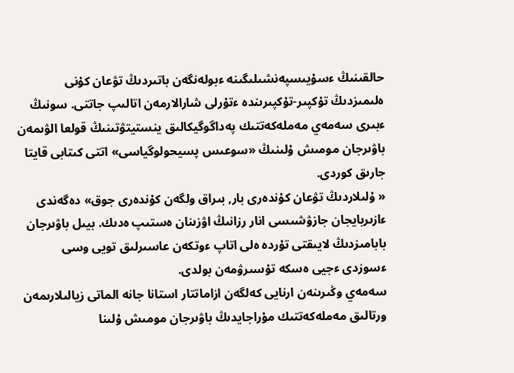حالقىنىڭ ءسۇيىسپەنشىلىگىنە ءبولەنگەن باتىردىڭ تۋعان كۇنى ەلىمىزدىڭ تۇكپىر-تۇكپىرىندە ءتۇرلى شارالارمەن اتالىپ جاتتى. سونىڭ ءبىرى سەمەي مەملەكەتتىك پەداگوگيكالىق ينستيتۋتىنىڭ قولعا الۋىمەن باۋىرجان مومىش ۇلىنىڭ «سوعىس پسيحولوگياسى» اتتى كىتابى قايتا جارىق كوردى.
« ۇلىلاردىڭ تۋعان كۇندەرى بار, بىراق ولگەن كۇندەرى جوق» دەگەندى ءازىربايجان جازۋشىسى انار رزانىڭ اۋزىنان ەستىپ ەدىك. بيىل باۋىرجان بابامىزدىڭ لايىقتى تۇردە ەلى اتاپ ءوتكەن عاسىرلىق تويى وسى ءسوزدى ءجيى ەسكە تۇسىرۋمەن بولدى.
سەمەي وڭىرىنەن ارنايى كەلگەن ازاماتتار استانا جانە الماتى زيالىلارىمەن ورتالىق مەملەكەتتىك مۇراجايدىڭ باۋىرجان مومىش ۇلىنا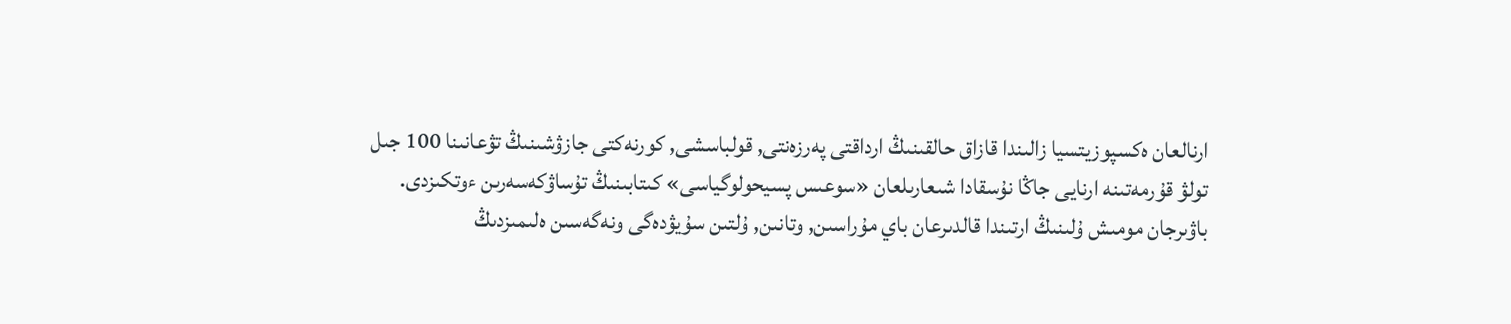ارنالعان ەكسپوزيتسيا زالىندا قازاق حالقىنىڭ ارداقتى پەرزەنتى, قولباسشى, كورنەكتى جازۋشىنىڭ تۋعانىنا 100 جىل تولۋ قۇرمەتىنە ارنايى جاڭا نۇسقادا شىعارىلعان «سوعىس پسيحولوگياسى» كىتابىنىڭ تۇساۋكەسەرىن ءوتكىزدى.
باۋىرجان مومىش ۇلىنىڭ ارتىندا قالدىرعان باي مۇراسىن, وتانىن, ۇلتىن سۇيۋدەگى ونەگەسىن ەلىمىزدىڭ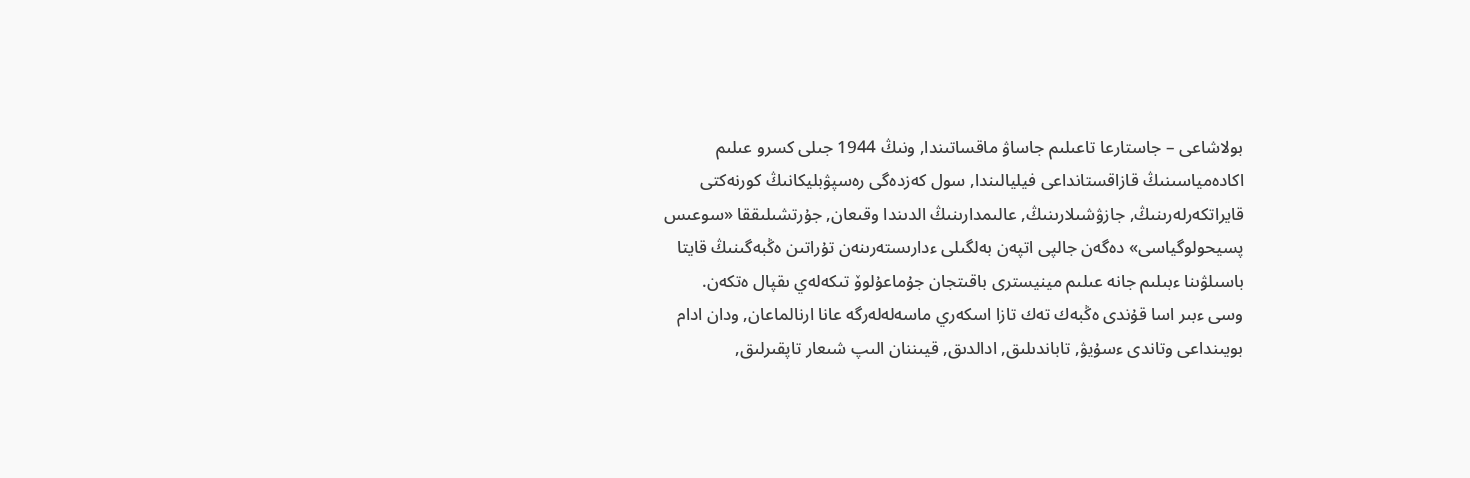بولاشاعى – جاستارعا تاعىلىم جاساۋ ماقساتىندا, ونىڭ 1944 جىلى كسرو عىلىم اكادەمياسىنىڭ قازاقستانداعى فيليالىندا, سول كەزدەگى رەسپۋبليكانىڭ كورنەكتى قايراتكەرلەرىنىڭ, جازۋشىلارىنىڭ, عالىمدارىنىڭ الدىندا وقىعان, جۇرتشىلىققا «سوعىس پسيحولوگياسى» دەگەن جالپى اتپەن بەلگىلى ءدارىستەرىنەن تۇراتىن ەڭبەگىنىڭ قايتا باسىلۋىنا ءبىلىم جانە عىلىم مينيسترى باقىتجان جۇماعۇلوۆ تىكەلەي ىقپال ەتكەن.
وسى ءبىر اسا قۇندى ەڭبەك تەك تازا اسكەري ماسەلەلەرگە عانا ارنالماعان, ودان ادام بويىنداعى وتاندى ءسۇيۋ, تاباندىلىق, ادالدىق, قيىننان الىپ شىعار تاپقىرلىق,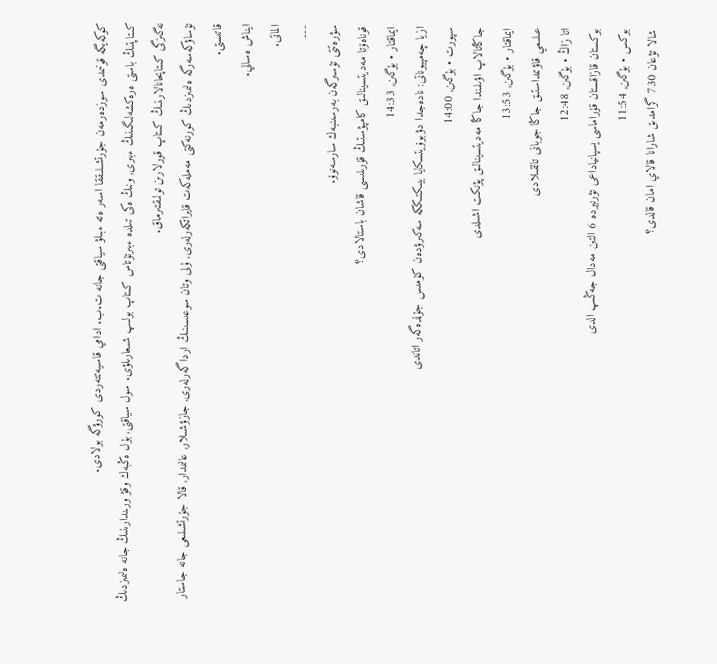كوكەيگە قونىمدى سوزدەرمەن جۇرتشىلىققا اسەر ەتە ءبىلۋ سياقتى جانە ت.ب. ادامي قاسيەتتەردى كورۋگە بولادى.
كىتاپتىڭ باستى ەرەكشەلىگىنىڭ ءبىرى, ونىڭ ەكى تىلدە ءبىرتۇتاس كىتاپ بولىپ شىعارىلۋى. سول سياقتى, بۇل ەڭبەك وقۋ ورىندارىنىڭ جانە ەلىمىزدىڭ نەگىزگى كىتاپحانالارىنىڭ كىتاپ قورلارىن تولىقتىرماق.
تۇساۋكەسەرگە ەلىمىزدىڭ كورنەكتى مەملەكەت قايراتكەرلەرى, ۇلى وتان سوعىسىنىڭ ارداگەرلەرى, جازۋشىلار, عالىمدار, قالا جۇرتشىلىعى جانە جاستار قاتىستى.
ايناش ەسالي.
الماتى.
---
سۋرەتتى تۇسىرگەن بەرسىنبەك سارسەنوۆ.
قوناەۆتا مەديتسينالىق كامپۋستىڭ قۇرىلىسى قاشان باستالادى؟
ايماقتار • بۇگىن, 14:33
ازيا چەمپيوناتى: نادەجدا دۋبوۆيتسكايا بيىكتىككە سەكىرۋدەن كۇمىس جۇلدەگەر اتاندى
سپورت • بۇگىن, 14:00
جاڭاتالاپ اۋىلىندا جاڭا مەديتسينالىق پۋنكت اشىلدى
ايماقتار • بۇگىن, 13:53
عىلىمي قاۋىمداستىق جاڭا جوبانى تالقىلادى
اتا زاڭ • بۇگىن, 12:48
بوكستان قازاقستان قۇراماسى يسپانياداعى تۋرنيردە 6 التىن مەدال جەڭىپ الدى
بوكس • بۇگىن, 11:54
شالا تۋعان 730 گرامدىق شارانا قالاي امان قالدى؟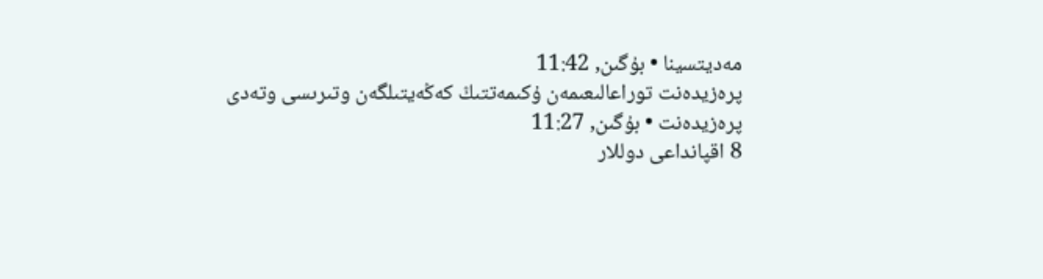مەديتسينا • بۇگىن, 11:42
پرەزيدەنت توراعالىعىمەن ۇكىمەتتىڭ كەڭەيتىلگەن وتىرىسى وتەدى
پرەزيدەنت • بۇگىن, 11:27
8 اقپانداعى دوللار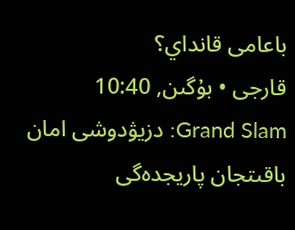باعامى قانداي؟
قارجى • بۇگىن, 10:40
Grand Slam: دزيۋدوشى امان باقىتجان پاريجدەگى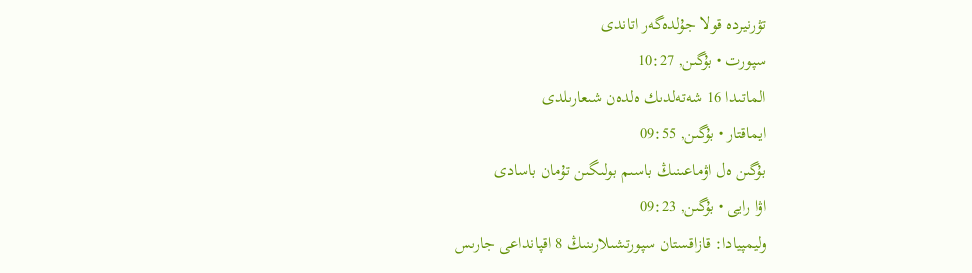تۋرنيردە قولا جۇلدەگەر اتاندى
سپورت • بۇگىن, 10:27
الماتىدا 16 شەتەلدىك ەلدەن شىعارىلدى
ايماقتار • بۇگىن, 09:55
بۇگىن ەل اۋماعىنىڭ باسىم بولىگىن تۇمان باسادى
اۋا رايى • بۇگىن, 09:23
وليمپيادا: قازاقستان سپورتشىلارىنىڭ 8 اقپانداعى جارىس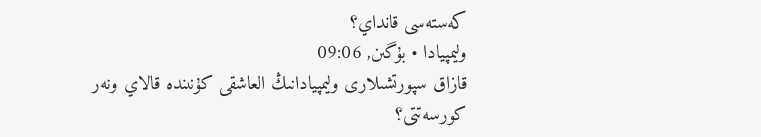كەستەسى قانداي؟
وليمپيادا • بۇگىن, 09:06
قازاق سپورتشىلارى وليمپيادانىڭ العاشقى كۇنىندە قالاي ونەر كورسەتتى؟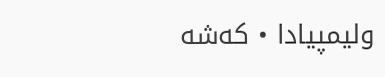وليمپيادا • كەشە